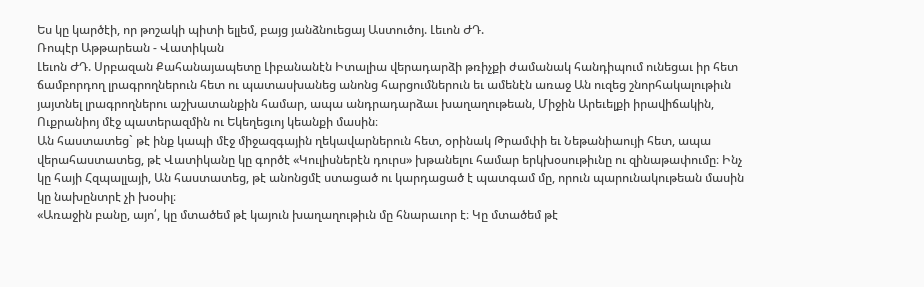Ես կը կարծէի, որ թոշակի պիտի ելլեմ, բայց յանձնուեցայ Աստուծոյ. Լեւոն ԺԴ.
Ռոպէր Աթթարեան - Վատիկան
Լեւոն ԺԴ. Սրբազան Քահանայապետը Լիբանանէն Իտալիա վերադարձի թռիչքի ժամանակ հանդիպում ունեցաւ իր հետ ճամբորդող լրագրողներուն հետ ու պատասխանեց անոնց հարցումներուն եւ ամենէն առաջ Ան ուզեց շնորհակալութիւն յայտնել լրագրողներու աշխատանքին համար, ապա անդրադարձաւ խաղաղութեան, Միջին Արեւելքի իրավիճակին, Ուքրանիոյ մէջ պատերազմին ու Եկեղեցւոյ կեանքի մասին։
Ան հաստատեց` թէ ինք կապի մէջ միջազգային ղեկավարներուն հետ, օրինակ Թրամփի եւ Նեթանիաույի հետ, ապա վերահաստատեց, թէ Վատիկանը կը գործէ «Կուլիսներէն դուրս» խթանելու համար երկխօսութիւնը ու զինաթափումը։ Ինչ կը հայի Հզպալլայի, Ան հաստատեց, թէ անոնցմէ ստացած ու կարդացած է պատգամ մը, որուն պարունակութեան մասին կը նախընտրէ չի խօսիլ։
«Առաջին բանը, այո՛, կը մտածեմ թէ կայուն խաղաղութիւն մը հնարաւոր է։ Կը մտածեմ թէ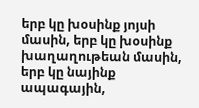երբ կը խօսինք յոյսի մասին, երբ կը խօսինք խաղաղութեան մասին, երբ կը նայինք ապագային,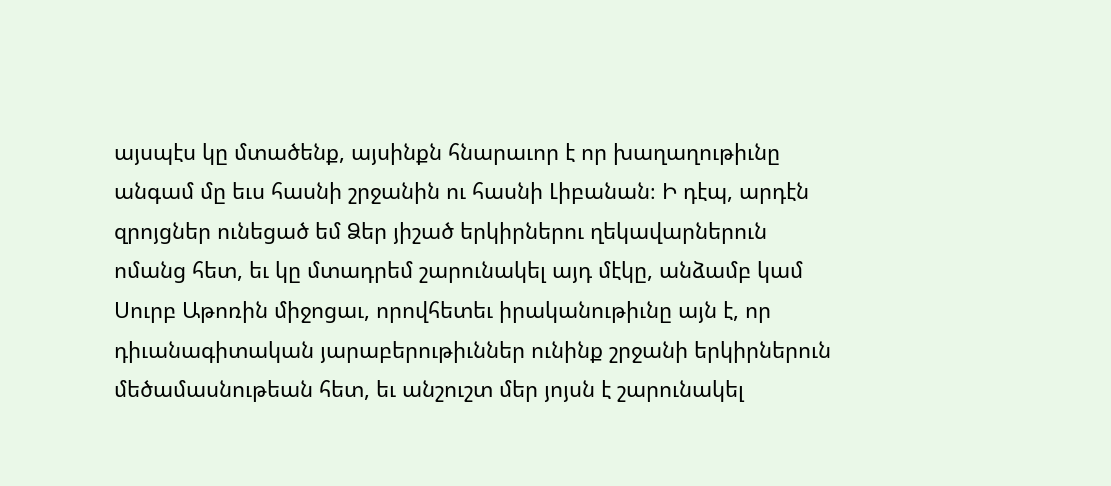այսպէս կը մտածենք, այսինքն հնարաւոր է որ խաղաղութիւնը անգամ մը եւս հասնի շրջանին ու հասնի Լիբանան։ Ի դէպ, արդէն զրոյցներ ունեցած եմ Ձեր յիշած երկիրներու ղեկավարներուն ոմանց հետ, եւ կը մտադրեմ շարունակել այդ մէկը, անձամբ կամ Սուրբ Աթոռին միջոցաւ, որովհետեւ իրականութիւնը այն է, որ դիւանագիտական յարաբերութիւններ ունինք շրջանի երկիրներուն մեծամասնութեան հետ, եւ անշուշտ մեր յոյսն է շարունակել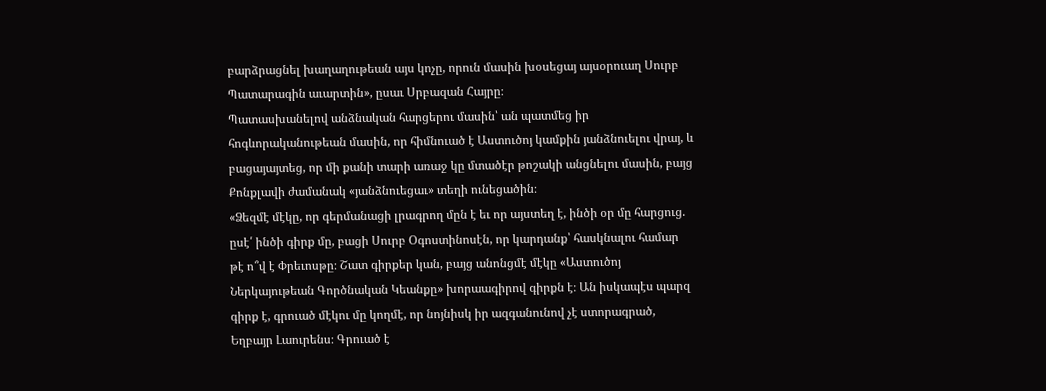բարձրացնել խաղաղութեան այս կոչը, որուն մասին խօսեցայ այսօրուաղ Սուրբ Պատարագին աւարտին», ըսաւ Սրբազան Հայրը։
Պատասխանելով անձնական հարցերու մասին՝ ան պատմեց իր հոգևորականութեան մասին, որ հիմնուած է Աստուծոյ կամքին յանձնուելու վրայ, և բացայայտեց, որ մի քանի տարի առաջ կը մտածէր թոշակի անցնելու մասին, բայց Քոնքլավի ժամանակ «յանձնուեցաւ» տեղի ունեցածին։
«Ձեզմէ մէկը, որ գերմանացի լրագրող մըն է եւ որ այստեղ է, ինծի օր մը հարցուց. ըսէ՛ ինծի գիրք մը, բացի Սուրբ Օգոստինոսէն, որ կարդանք՝ հասկնալու համար թէ ո՞վ է Փրեւոսթը։ Շատ գիրքեր կան, բայց անոնցմէ մէկը «Աստուծոյ Ներկայութեան Գործնական Կեանքը» խորաագիրով գիրքն է։ Ան իսկապէս պարզ գիրք է, գրուած մէկու մը կողմէ, որ նոյնիսկ իր ազգանունով չէ ստորագրած, Եղբայր Լաուրենս։ Գրուած է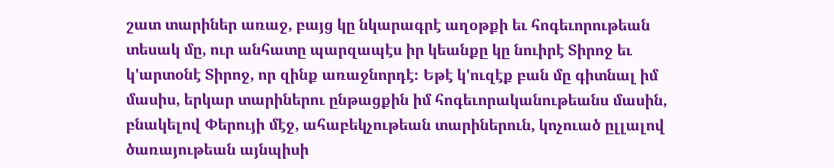շատ տարիներ առաջ, բայց կը նկարագրէ աղօթքի եւ հոգեւորութեան տեսակ մը, ուր անհատը պարզապէս իր կեանքը կը նուիրէ Տիրոջ եւ կ'արտօնէ Տիրոջ, որ զինք առաջնորդէ։ Եթէ կ'ուզէք բան մը գիտնալ իմ մասիս, երկար տարիներու ընթացքին իմ հոգեւորականութեանս մասին, բնակելով Փերույի մէջ, ահաբեկչութեան տարիներուն, կոչուած ըլլալով ծառայութեան այնպիսի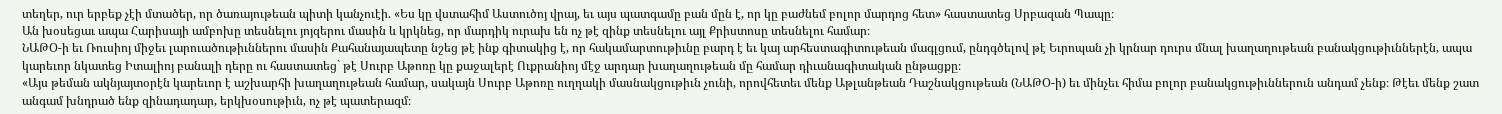տեղեր, ուր երբեք չէի մտածեր, որ ծառայութեան պիտի կանչուէի. «Ես կը վստահիմ Աստուծոյ վրայ, եւ այս պատգամը բան մըն է, որ կը բաժնեմ բոլոր մարդոց հետ» հաստատեց Սրբազան Պապը։
Ան խօսեցաւ ապա Հարիսայի ամբոխը տեսնելու յոյզերու մասին և կրկնեց, որ մարդիկ ուրախ են ոչ թէ զինք տեսնելու այլ Քրիստոսը տեսնելու համար։
ՆԱԹՕ-ի եւ Ռուսիոյ միջեւ լարուածութիւններու մասին Քահանայապետը նշեց թէ ինք գիտակից է, որ հակամարտութիւնը բարդ է եւ կայ արհեստագիտութեան մագլցում, ընդգծելով թէ Եւրոպան չի կրնար դուրս մնալ խաղաղութեան բանակցութիւններէն, ապա կարեւոր նկատեց Իտալիոյ բանալի դերը ու հաստատեց` թէ Սուրբ Աթոռը կը քաջալերէ Ուքրանիոյ մէջ արդար խաղաղութեան մը համար դիւանագիտական ընթացքը։
«Այս թեման ակնյայտօրէն կարեւոր է աշխարհի խաղաղութեան համար, սակայն Սուրբ Աթոռը ուղղակի մասնակցութիւն չունի, որովհետեւ մենք Աթլանթեան Դաշնակցութեան (ՆԱԹՕ-ի) եւ մինչեւ հիմա բոլոր բանակցութիւններուն անդամ չենք։ Թէեւ մենք շատ անգամ խնդրած ենք զինադադար, երկխօսութիւն, ոչ թէ պատերազմ։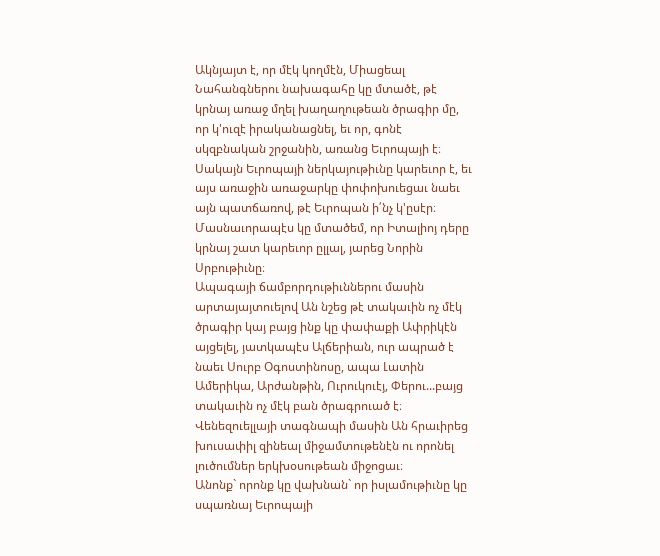Ակնյայտ է, որ մէկ կողմէն, Միացեալ Նահանգներու նախագահը կը մտածէ, թէ կրնայ առաջ մղել խաղաղութեան ծրագիր մը, որ կ'ուզէ իրականացնել, եւ որ, գոնէ սկզբնական շրջանին, առանց Եւրոպայի է։ Սակայն Եւրոպայի ներկայութիւնը կարեւոր է, եւ այս առաջին առաջարկը փոփոխուեցաւ նաեւ այն պատճառով, թէ Եւրոպան ի՛նչ կ'ըսէր։ Մասնաւորապէս կը մտածեմ, որ Իտալիոյ դերը կրնայ շատ կարեւոր ըլլալ, յարեց Նորին Սրբութիւնը։
Ապագայի ճամբորդութիւններու մասին արտայայտուելով Ան նշեց թէ տակաւին ոչ մէկ ծրագիր կայ բայց ինք կը փափաքի Ափրիկէն այցելել, յատկապէս Ալճերիան, ուր ապրած է նաեւ Սուրբ Օգոստինոսը, ապա Լատին Ամերիկա, Արժանթին, Ուրուկուէյ, Փերու...բայց տակաւին ոչ մէկ բան ծրագրուած է։
Վենեզուելլայի տագնապի մասին Ան հրաւիրեց խուսափիլ զինեալ միջամտութենէն ու որոնել լուծումներ երկխօսութեան միջոցաւ։
Անոնք` որոնք կը վախնան` որ իսլամութիւնը կը սպառնայ Եւրոպայի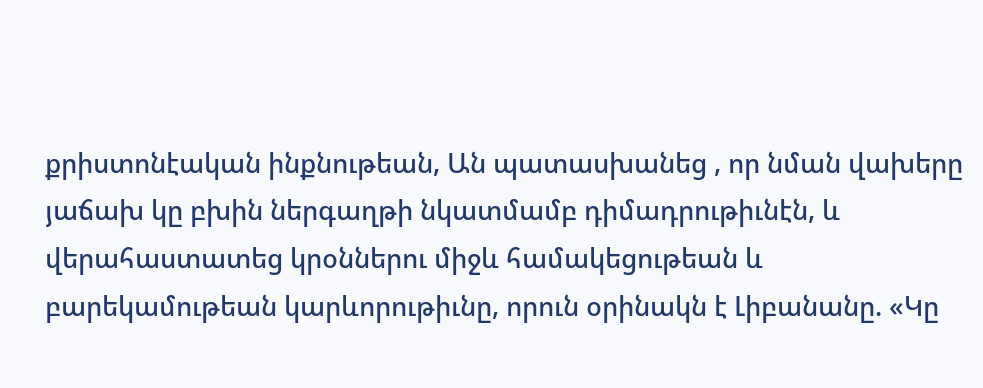քրիստոնէական ինքնութեան, Ան պատասխանեց , որ նման վախերը յաճախ կը բխին ներգաղթի նկատմամբ դիմադրութիւնէն, և վերահաստատեց կրօններու միջև համակեցութեան և բարեկամութեան կարևորութիւնը, որուն օրինակն է Լիբանանը. «Կը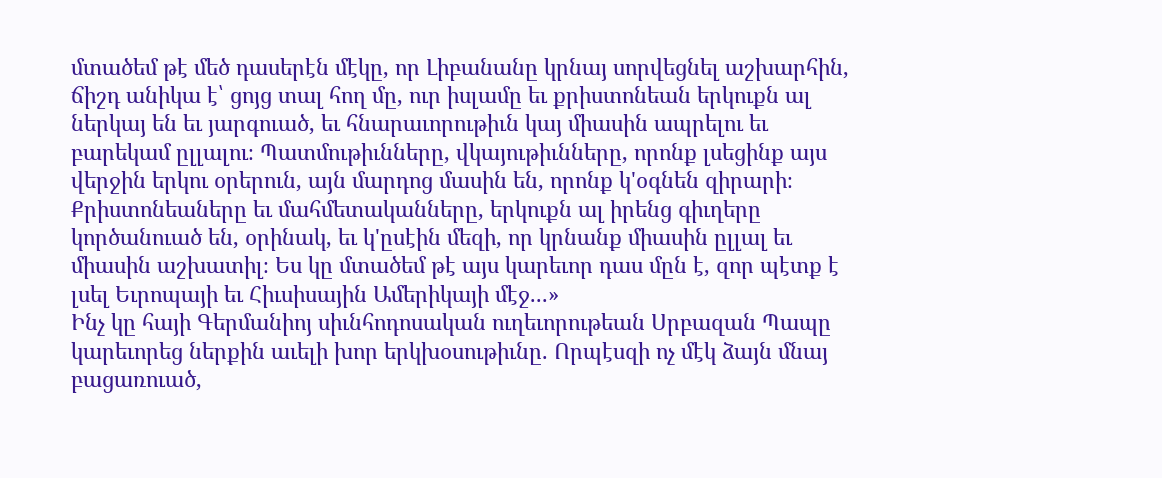մտածեմ թէ մեծ դասերէն մէկը, որ Լիբանանը կրնայ սորվեցնել աշխարհին, ճիշդ անիկա է՝ ցոյց տալ հող մը, ուր իսլամը եւ քրիստոնեան երկուքն ալ ներկայ են եւ յարգուած, եւ հնարաւորութիւն կայ միասին ապրելու եւ բարեկամ ըլլալու։ Պատմութիւնները, վկայութիւնները, որոնք լսեցինք այս վերջին երկու օրերուն, այն մարդոց մասին են, որոնք կ'օգնեն զիրարի։ Քրիստոնեաները եւ մահմետականները, երկուքն ալ իրենց գիւղերը կործանուած են, օրինակ, եւ կ'ըսէին մեզի, որ կրնանք միասին ըլլալ եւ միասին աշխատիլ։ Ես կը մտածեմ թէ այս կարեւոր դաս մըն է, զոր պէտք է լսել Եւրոպայի եւ Հիւսիսային Ամերիկայի մէջ...»
Ինչ կը հայի Գերմանիոյ սիւնհոդոսական ուղեւորութեան Սրբազան Պապը կարեւորեց ներքին աւելի խոր երկխօսութիւնը. Որպէսզի ոչ մէկ ձայն մնայ բացառուած,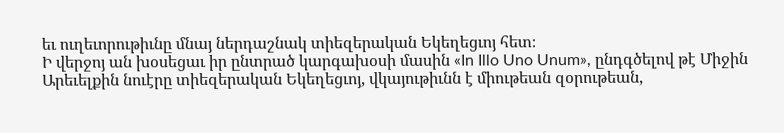եւ ուղեւորութիւնը մնայ ներդաշնակ տիեզերական Եկեղեցւոյ հետ։
Ի վերջոյ ան խօսեցաւ իր ընտրած կարգախօսի մասին «In Illo Uno Unum», ընդգծելով թէ Միջին Արեւելքին նուէրը տիեզերական Եկեղեցւոյ, վկայութիւնն է միութեան զօրութեան,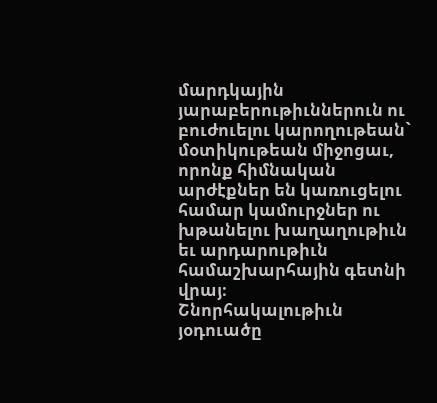մարդկային յարաբերութիւններուն ու բուժուելու կարողութեան` մօտիկութեան միջոցաւ, որոնք հիմնական արժէքներ են կառուցելու համար կամուրջներ ու խթանելու խաղաղութիւն եւ արդարութիւն համաշխարհային գետնի վրայ։
Շնորհակալութիւն յօդուածը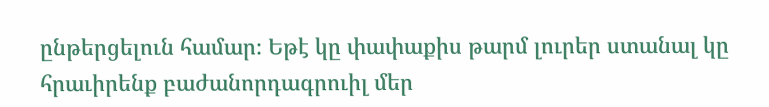ընթերցելուն համար։ Եթէ կը փափաքիս թարմ լուրեր ստանալ կը հրաւիրենք բաժանորդագրուիլ մեր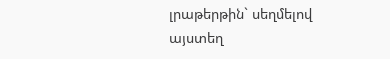լրաթերթին` սեղմելով այստեղ